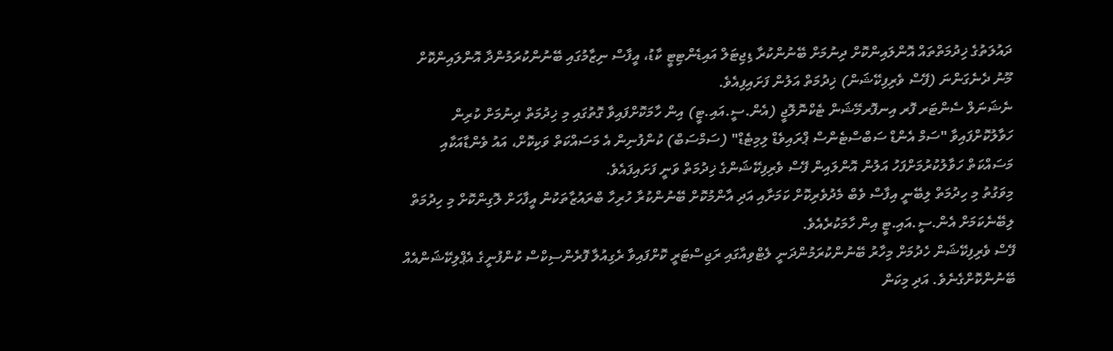ދައުލަތުގެ ޚިދުމަތްތައް އޮންލައިންކޮށް ދިނުމަށް ބޭނުންކުރާ ޑިޖިޓަލް އައިޑެންޓިޓީ ކާޑު، އީފާސް ނިޒާމުގައި ބޭނުންކުރަމުންދާ އޮންލައިންކޮށް މޫނު ދެނެގަންނަ (ފޭސް ވެރިފިކޭޝަން) ޚިދުމަތް އަލުން ފަށައިފިއެވެ.
ނެޝަނަލް ސެންޓަރ ފޮރ އިނފޮރމޭޝަން ޓެކްނޮލޮޖީ (އެން.ސީ.އައި.ޓީ) އިން ހާމަކޮށްފައިވާ ގޮތުގައި މި ޚިދުމަތް ދިނުމަށް ކުރިން ހަވާލުކޮށްފައިވާ "ސަމް އެންޑް ސަބްސްޓެންސް ޕްރައިވެޑް ލިމިޓެޑް" (ސަމްސަބް) ކުންފުނިން އެ މަސައްކަތް ވަކިކޮށް، އައު ވެންޑާއަކާއި މަސައްކަތް ހަވާލުކުރުމަށްފަހު އަލުން އޮންލައިން ފޭސް ވެރިފިކޭޝަންގެ ޚިދުމަތް ވަނީ ފަށައިފައެވެ.
މިވަގުތު މި ހިދުމަތް ލިބޭނީ އިފާސް ވެބް މެދުވެރިކޮށް ކަމަށާއި އަދި އާންމުކޮށް ބޭނުންކުރާ ހުރިހާ ބްރައުޒާތަކުން އީފާހަށް ލޮގިންކޮށް މި ހިދުމަތް ލިބޭނެކަމަށް އެން.ސީ.އައި.ޓީ އިން ހާމަކުރެއެވެ.
ފޭސް ވެރިފިކޭޝަން ހެދުމަށް މިހާރު ބޭނުންކުރަމުންދަނީ ލެޓްވިއާގައި ރަޖިސްޓަރީ ކޮށްފައިވާ ރެގިއުލާ ފޮރެންސިކްސް ކުންފުނީގެ އެޕްލިކޭޝަންއެއް ބޭނުންކޮށްގެނެވެ. އަދި މިކަން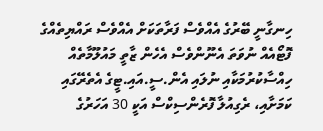ހިނގާނީ ބޭރުގެ އެއްވެސް ފަރާތަކަށް އެއްވެސް ރައްޔިތެއްގެ ފޮޓޯއެއް ނުވަތަ އެނޫންވެސް އެހެން ޒާތީ މައުލޫމާތެއް ހިއްސާކުރުމަކާއި ނުލައި އެން.ސީ.އައި.ޓީގެ އެތެރޭގައި ކަމަށާއި، ރެގިއުލާ ފޮރެންސިކްސް އަކީ 30 އަހަރުގެ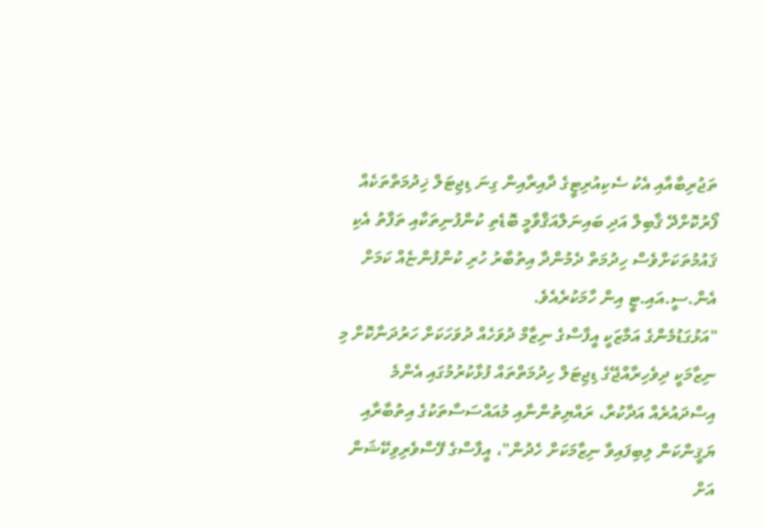ތަޖުރިބާއާއި އެކު ސެކިއުރިޓީގެ ދާއިރާއިން ގިނަ ޑިޖިޓަލް ޚިދުމަތްތަކެއް ފޯރުކޮށްދޭ ޤާބިލް އަދި ބައިނަލްއަޤްވާމީ ބޮޑެތި ކުންފުނިތަކާއި ތަފާތު އެކި ޤައުމުތަކަށްވެސް ހިދުމަތް ދެމުންދާ އިތުބާރު ހުރި ކުންފުންޏެއް ކަމަށް އެން.ސީ.އައި.ޓީ އިން ހާމަކުރެއެވެ.
"އަޅުގަޑުމެންގެ އަމާޒަކީ އީފާސްގެ ނިޒާމް ދުވަހެއް ދުވަހަކަށް ހަރުދަނާކޮށް މި ނިޒާމަކީ ދިވެހިރާއްޖޭގެ ޑިޖިޓަލް ހިދުމަތްތައް ފުޅާކުރުމުގައި އެންމެ އިސްދައުރެއް އަދާކުރާ، ރައްޔިތުންނާއި މުއައްސަސާތަކުގެ އިތުބާރާއި ޔަޤީންކަން ލިބިފައިވާ ނިޒާމަކަށް ހެދުން"، އީފާސްގެ ފޭސްވެރިވިކޭޝަން އަށް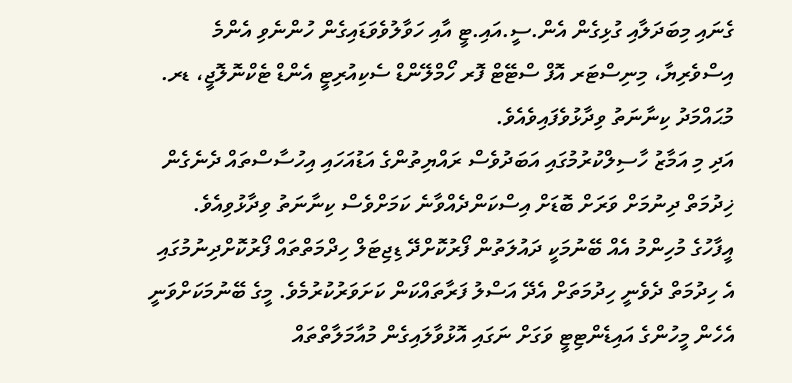ގެނައި މިބަދަލާއި ގުޅިގެން އެން.ސީ.އައި.ޓީ އާއި ހަވާލުވެވަޑައިގެން ހުންނެވި އެންމެ އިސްވެރިޔާ، މިނިސްޓަރ އޮފް ސްޓޭޓް ފޮރ ހޯމްލޭންޑް ސެކިއުރިޓީ އެންޑް ޓެކްނޮލޮޖީ، ޑރ. މުޙައްމަދު ކިނާނަތު ވިދާޅުވެފައިވެއެވެ.
އަދި މި އަމާޒު ހާސިލްކުރުމުގައި އަބަދުވެސް ރައްޔިތުންގެ އަޑުއަހައި އިހުސާސްތައް ދެނެގެން ޚިދުމަތް ދިނުމަށް ވަރަށް ބޮޑަށް އިސްކަންދެއްވާނެ ކަމަށްވެސް ކިނާނަތު ވިދާޅުވިއެވެ.
އީފާހުގެ މުހިންމު އެއް ބޭނުމަކީ ދައުލަތުން ފޯރުކޮށްދޭ ޑިޖިޓަލް ހިދްމަތްތައް ފޯރުކޮށްދިނުމުގައި އެ ހިދުމަތް ދެވެނީ ހިދުމަތަށް އެދޭ އަސްލު ފަރާތައްކަން ކަށަވަރުކުރުމެވެ. މީގެ ބޭނުމަކަށްވަނީ އެހެން މީހުންގެ އައިޑެންޓިޓީ ވަގަށް ނަގައި އޮޅުވާލައިގެން މުއާމަލާތްތައް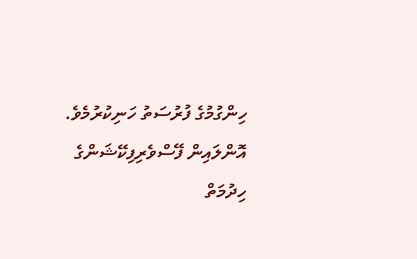ހިންގުމުގެ ފުރުސަތު ހަނިކުރުމެވެ. އޮންލައިން ފޭސްވެރިފިކޭޝަންގެ ހިދުމަތް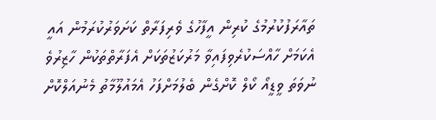ތައާރަފުކުރުމުގެ ކުރިން އީފާހުގެ ވެރިފަރާތް ކަށަވަރުކުރަމުން އައީ އެކަމަށް ހާއްސަކުރެވިފައިވާ މަރުކަޒުތަކަށް އެފަރާތްތަކުން ހާޒިރުވެ ނުވަތަ ވީޑީއޯ ކޯލް ކޮށްގެން ބެލުމަށްފަހު އެމައުލޫމާތު މެނުއަލްކޮށް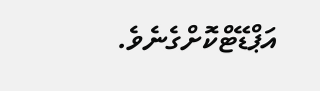އަޕްޑޭޓްކޮށްގެނެވެ.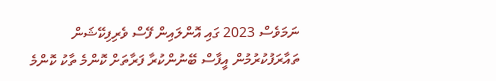ނަމަވެސް 2023 ގައި އޮންލައިން ފޭސް ވެރިފިކޭޝަން ތައާރަފުކުރުމުން އީފާސް ބޭނުންކުރާ ފަރާތަށް ކޮންމެ ތާކު ކޮންމެ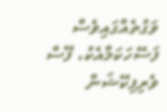ވަގުތެއްގައިވެސް ފަސޭހަކަމާއެކު، ފޭސް ވެރިފިކޭޝަން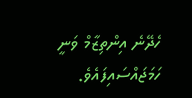ހެދޭނެ އިންތިޒާމް ވަނީ ހަމަޖައްސައިފައެވެ.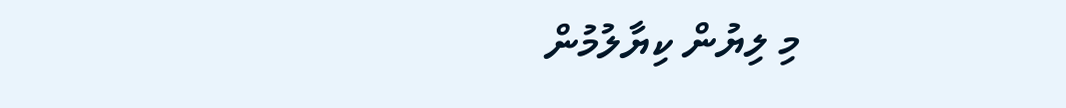މި ލިޔުން ކިޔާލުމުން